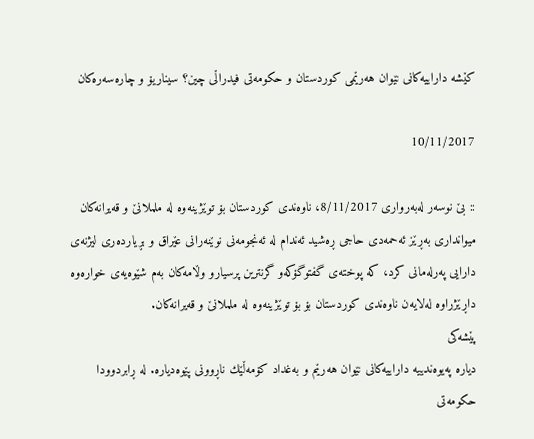كێشه‌ داراییه‌كانی نێوان هه‌رێمی كوردستان و حكومه‌تی فیدراڵی چین؟ سیناریۆ و چاره‌سه‌ره‌كان

10/11/2017

:: بێ نوسەر له‌به‌روارى 8/11/2017، ناوه‌ندى كوردستان بۆ توێژینه‌وه‌ له‌ ململانێ و قه‌یرانه‌كان میواندارى به‌ڕێز ئه‌حمه‌دى حاجى ڕه‌شید ئه‌ندام له‌ ئه‌نجومه‌نى نوێنه‌رانى عێراق و بڕیارده‌رى لیژنه‌ى دارایی په‌رله‌مانى كرد، كه‌ پوخته‌ى گفتوگۆكه‌و گرنترین پرسیارو وڵامه‌كان به‌م شێوه‌یه‌ى خواره‌وه‌ داڕێژراوه‌ له‌لایه‌ن ناوه‌ندى كوردستان بۆ بۆ توێژینه‌وه‌ له‌ ململانێ و قه‌یرانه‌كان.
پێشه‌كی
دیاره‌ په‌یوه‌ندییه‌ داراییه‌كانی نێوان هه‌رێم و به‌غداد كۆمه‌ڵێك ناڕوونی پێوه‌دیاره‌. له‌ ڕابردوودا حكومه‌تی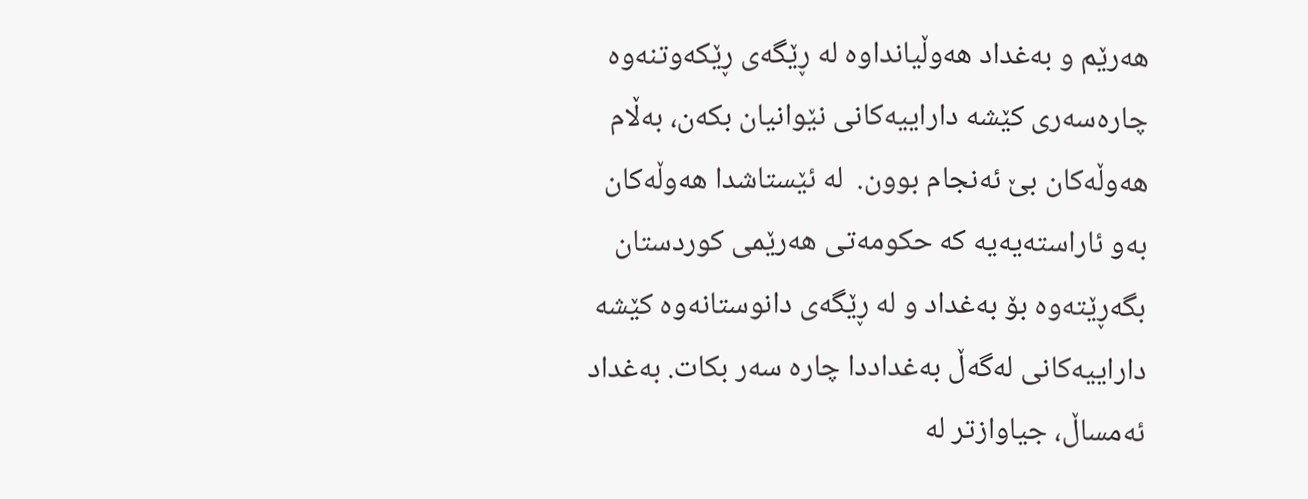هه‌رێم و به‌غداد هه‌وڵیانداوه‌ له‌ ڕێگه‌ی ڕێكه‌وتنه‌وه‌ چاره‌سه‌ری كێشه‌ داراییه‌كانی نێوانیان بكه‌ن، به‌ڵام هه‌وڵه‌كان بێ ئه‌نجام بوون.  له‌ ئێستاشدا هه‌وڵه‌كان به‌و ئاراسته‌یه‌یه‌ كه‌ حكومه‌تی هه‌رێمی كوردستان بگه‌ڕێته‌وه‌ بۆ به‌غداد و له‌ ڕێگه‌ی دانوستانه‌وه‌ كێشه‌ داراییه‌كانی له‌گه‌ڵ به‌غداددا چاره‌ سه‌ر بكات. به‌غداد ئه‌مساڵ، جیاوازتر له‌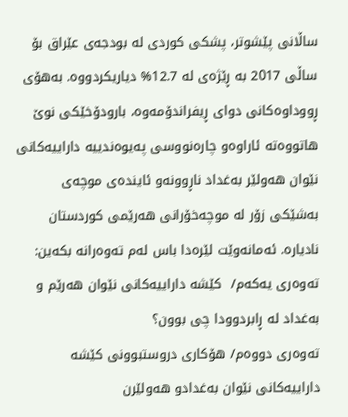ساڵانی پێشوتر، پشكی كوردی له‌ بودجه‌ی عێراق بۆ ساڵی 2017 به‌ ڕێژه‌ی له‌ 12.7% دیاریكردووه‌. به‌هۆی ڕووداوه‌كانی دواى ڕیفراندۆمه‌وه‌، بارودۆخێكی نوێ هاتووه‌ته‌ ئاراوه‌و چاره‌نووسی په‌یوه‌ندییه‌ داراییه‌كانی نێوان هه‌ولێر به‌غداد ناڕوونه‌و ئاینده‌ی موچه‌ی به‌شێكی زۆر له‌ موچه‌خۆرانی هه‌رێمی كوردستان نادیاره‌. ئه‌مانه‌وێت لێره‌دا باس له‌م ته‌وه‌رانه‌ بكه‌ین:
ته‌وه‌ری یه‌كه‌م/  كێشه‌ داراییه‌كانی نێوان هه‌رێم و به‌غداد له‌ ڕابردوودا چی بوون؟
ته‌وه‌ری دووه‌م/ هۆكاری دروستبوونی كێشه‌ داراییه‌كانی نێوان به‌غدادو هه‌ولێرن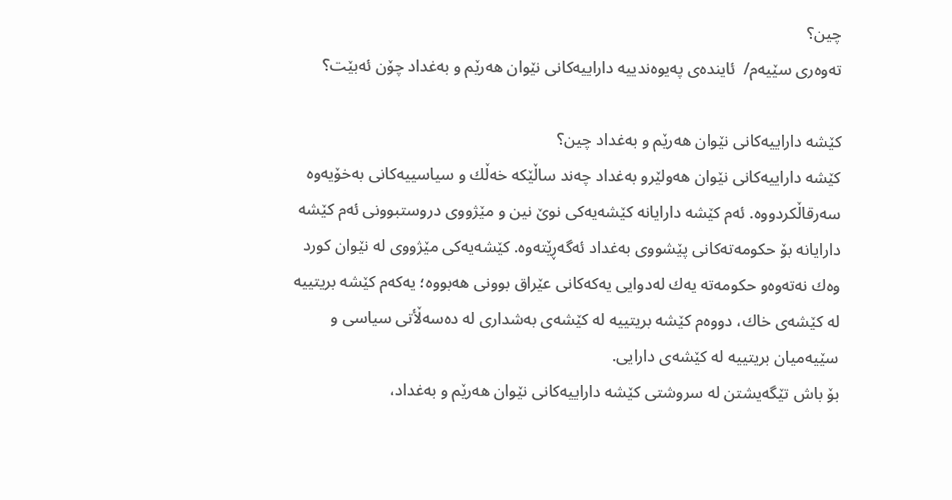چین؟
ته‌وه‌ری سێیه‌م/  ئاینده‌ی په‌یوه‌ندییه‌ داراییه‌كانی نێوان هه‌رێم و به‌غداد چۆن ئه‌بێت؟

كێشه‌ داراییه‌كانی نێوان هه‌رێم و به‌غداد چین؟
كێشه‌ داراییه‌كانی نێوان هه‌ولێرو به‌غداد چه‌ند ساڵێكه‌ خه‌ڵك و سیاسییه‌كانی به‌خۆیه‌وه‌ سه‌رقاڵكردووه‌. ئه‌م كێشه‌ دارایانه‌ كێشه‌یه‌كی نوێ نین و مێژووی دروستبوونی ئه‌م كێشه‌ دارایانه‌ بۆ حكومه‌ته‌كانی پێشووی به‌غداد ئه‌گه‌ڕێته‌وه‌. كێشه‌یه‌كی مێژووی له‌ نێوان كورد وه‌ك نه‌ته‌وه‌و حكومه‌ته‌ یه‌ك له‌دوایی یه‌كه‌كانی عێراق بوونی هه‌بووه‌؛ یه‌كه‌م كێشه‌ بریتییه‌ له‌ كێشه‌ی خاك، دووه‌م كێشه‌ بریتییه‌ له‌ كێشه‌ی به‌شداری له‌ ده‌سه‌ڵأتی سیاسی و سێیه‌میان بریتییه‌ له‌ كێشه‌ی دارایی.
بۆ باش تێگه‌یشتن له‌ سروشتی كێشه‌ داراییه‌كانی نێوان هه‌رێم و به‌غداد،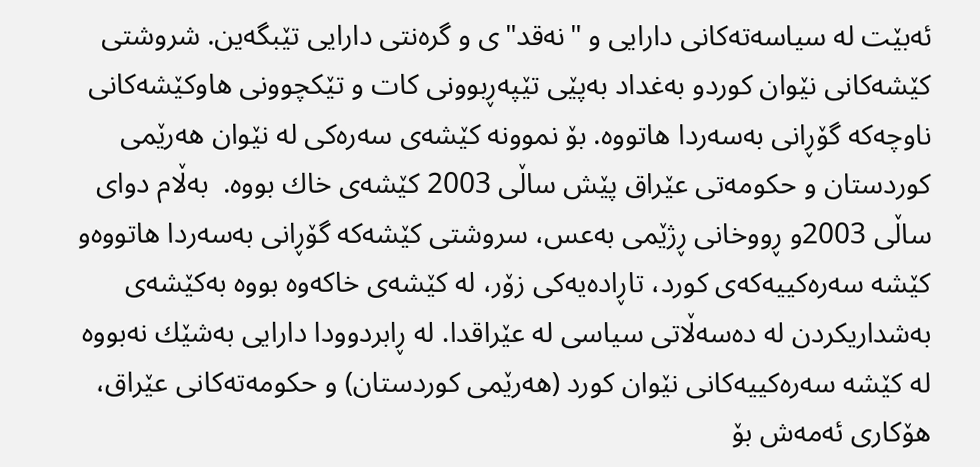ئه‌بێت له‌ سیاسه‌ته‌كانی دارایی و "نه‌قد"ی و گره‌نتی دارایی تێبگه‌ین. شروشتی كێشه‌كانی نێوان كوردو به‌غداد به‌پێی تێپه‌ڕبوونی كات و تێكچوونی هاوكێشه‌كانی ناوچه‌كه‌ گۆڕانی به‌سه‌ردا هاتووه‌. بۆ نموونه‌ كێشه‌ی سه‌ره‌كی له‌ نێوان هه‌رێمی كوردستان و حكومه‌تی عێراق پێش ساڵی 2003 كێشه‌ی خاك بووه‌.  به‌ڵام دوای ساڵی 2003و ڕووخانی ڕژێمی به‌عس، سروشتی كێشه‌كه‌ گۆڕانی به‌سه‌ردا هاتووه‌و كێشه‌ سه‌ره‌كییه‌كه‌ی كورد، تاڕاده‌یه‌كی زۆر، له‌ كێشه‌ی خاكه‌وه‌ بووه‌ به‌كێشه‌ی به‌شداریكردن له‌ ده‌سه‌ڵاتی سیاسی له‌ عێراقدا. له‌ ڕابردوودا دارایی به‌شێك نه‌بووه‌ له‌ كێشه‌ سه‌ره‌كییه‌كانی نێوان كورد (هه‌رێمی كوردستان) و حكومه‌ته‌كانی عێراق، هۆكاری ئه‌مه‌ش بۆ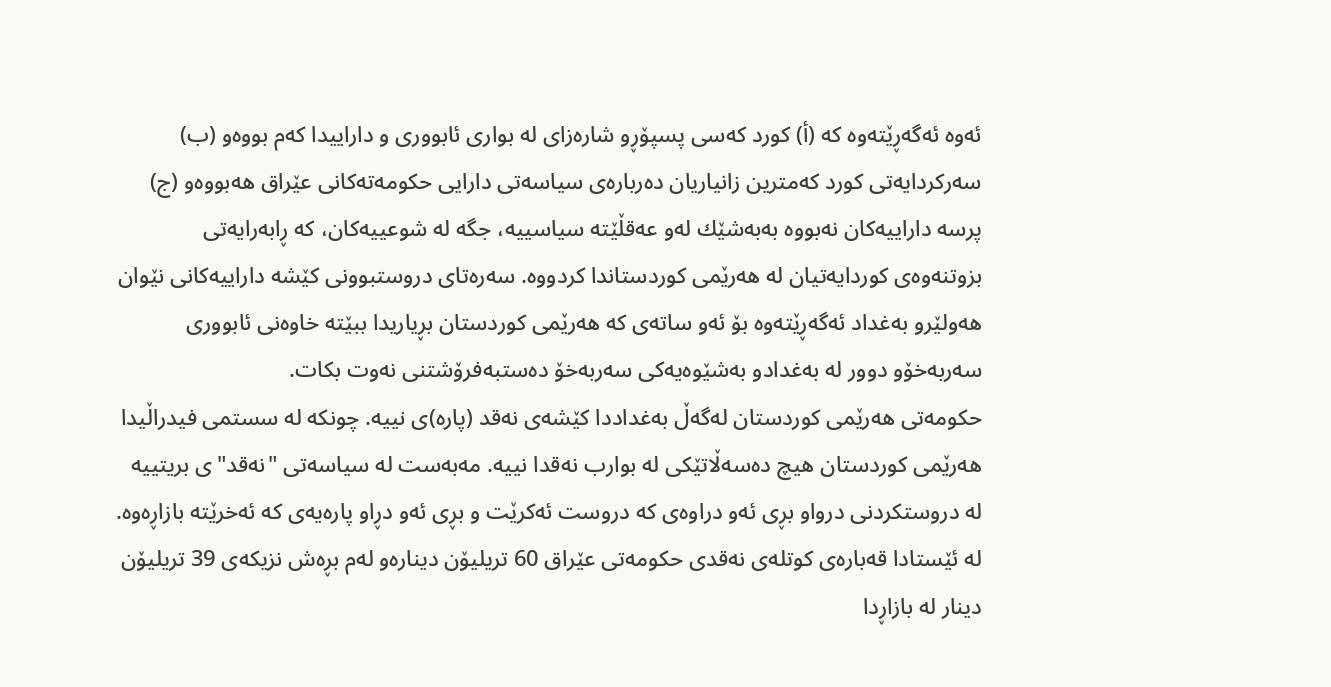ئه‌وه‌ ئه‌گه‌ڕێته‌وه‌ كه‌ (أ) كورد كه‌سی پسپۆڕو شاره‌زای له‌ بواری ئابووری و داراییدا كه‌م بووه‌و (ب) سه‌ركردایه‌تی كورد كه‌مترین زانیاریان ده‌رباره‌ی سیاسه‌تی دارایی حكومه‌ته‌كانی عێراق هه‌بووه‌و (ج) پرسه‌ داراییه‌كان نه‌بووه‌ به‌به‌شێك له‌و عه‌قڵێته‌ سیاسییه‌، جگه‌ له‌ شوعییه‌كان، كه‌ ڕابه‌رایه‌تی بزوتنه‌وه‌ی كوردایه‌تیان له‌ هه‌رێمی كوردستاندا كردووه‌. سه‌ره‌تای دروستبوونی كێشه‌ داراییه‌كانی نێوان هه‌ولێرو به‌غداد ئه‌گه‌ڕێته‌وه‌ بۆ ئه‌و ساته‌ی كه‌ هه‌رێمی كوردستان بڕیاریدا ببێته‌ خاوه‌نی ئابووری سه‌ربه‌خۆو دوور له‌ به‌غدادو به‌شێوه‌یه‌كی سه‌ربه‌خۆ ده‌ستبه‌فرۆشتنی نه‌وت بكات.
حكومه‌تی هه‌رێمی كوردستان له‌گه‌ڵ به‌غداددا كێشه‌ی نه‌قد (پاره‌)ی نییه‌. چونكه‌ له‌ سستمی فیدراڵیدا هه‌رێمی كوردستان هیچ ده‌سه‌ڵاتێكی له‌ بوارب نه‌قدا نییه‌. مه‌به‌ست له‌ سیاسه‌تی "نه‌قد"ی بریتییه‌ له‌ دروستكردنی درواو بڕی ئه‌و دراوه‌ی كه‌ دروست ئه‌كرێت و بڕی ئه‌و دڕاو پاره‌یه‌ی كه‌ ئه‌خرێته‌ بازاڕه‌وه‌. له‌ ئێستادا قه‌باره‌ی كوتله‌ی نه‌قدی حكومه‌تی عێراق 60 تریلیۆن دیناره‌و له‌م بڕه‌ش نزیكه‌ی 39 تریلیۆن دینار له‌ بازاڕدا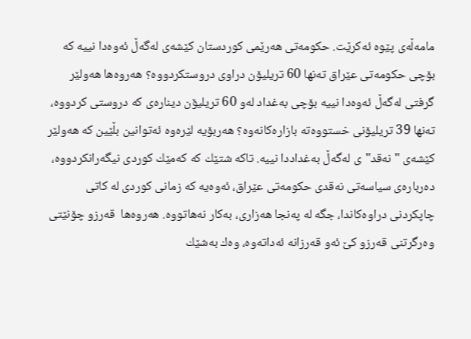مامه‌ڵه‌ی پێوه‌ ئه‌كرێت. حكومه‌تی هه‌رێمی كوردستان كێشه‌ی له‌گه‌ڵ ئه‌وه‌دا نییه‌ كه‌ بۆچی حكومه‌تی عێراق ته‌نها 60 تریلیۆن دراوی دروستكردووه‌؟ هه‌روه‌ها هه‌ولێر گرفتی له‌گه‌ڵ ئه‌وه‌دا نییه‌ بۆچی به‌غداد له‌و 60 تریلیۆن دیناره‌ی كه‌ دروستی كردووه‌، ته‌نها 39 تریلیۆنی خستووه‌ته‌ بازاره‌كانه‌وه‌؟ هه‌ربۆیه‌ لێره‌وه‌ ئه‌توانین بڵێین كه‌ هه‌ولێر كێشه‌ی "نه‌قد"ی له‌گه‌ڵ به‌غداددا نییه‌. تاكه‌ شتێك كه‌ كه‌مێك كوردی نیگه‌رانكردووه‌، ده‌رباره‌ی سیاسه‌تی نه‌قدی حكومه‌تی عێراق، ئه‌وه‌یه‌ كه‌ زمانی كوردی له‌ كاتی چاپكردنی دراوه‌كاندا، جگه‌ له‌ په‌نجا هه‌زاری، به‌كار نه‌هاتووه‌. هه‌روه‌ها  قه‌رزو چۆنێتی وه‌رگرتنی قه‌رزو كێ ئه‌و قه‌رزانه‌ ئه‌داته‌وه‌، وه‌ك به‌شێك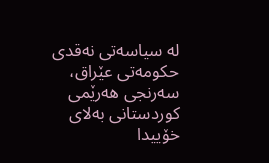له‌ سیاسه‌تی نه‌قدی حكومه‌تی عێراق، سه‌رنجی هه‌رێمی كوردستانی به‌لای خۆییدا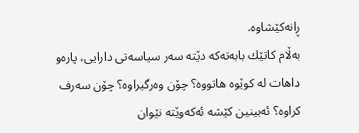ڕانه‌كێشاوه‌.
به‌ڵام كاتێك بابه‌ته‌كه‌ دێته‌ سه‌ر سیاسه‌تی دارایی، پاره‌و داهات له‌ كوێوه‌ هاتووه‌؟ چۆن وه‌رگیراوه‌؟ چۆن سه‌رف كراوه‌؟ ئه‌بینین كێشه‌ ئه‌كه‌وێته‌ نێوان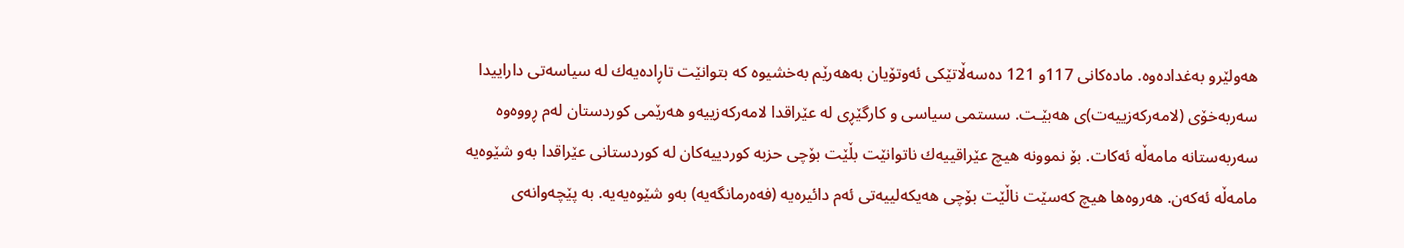هه‌ولێرو به‌غداده‌وه‌. ماده‌كانی 117و 121 ده‌سه‌ڵاتێكی ئه‌وتۆیان به‌هه‌رێم به‌خشیوه‌ كه‌ بتوانێت تاڕاده‌یه‌ك له‌ سیاسه‌تی داراییدا سه‌ربه‌خۆی (لامه‌ركه‌زییه‌ت)ی هه‌بێـت. سستمی سیاسی و كارگێڕی له‌ عێراقدا لامه‌ركه‌زییه‌و هه‌رێمی كوردستان له‌م ڕووه‌وه‌  سه‌ربه‌ستانه‌ مامه‌ڵه‌ ئه‌كات. بۆ نموونه‌ هیچ عێراقییه‌ك ناتوانێت بڵێت بۆچی حزبه‌ كوردییه‌كان له‌ كوردستانی عێراقدا به‌و شێوه‌یه‌ مامه‌ڵه‌ ئه‌كه‌ن. هه‌روه‌ها هیچ كه‌سێت ناڵێت بۆچی هه‌یكه‌لییه‌تی ئه‌م دائیره‌یه‌ (فه‌ه‌رمانگه‌یه‌) به‌و شێوه‌یه‌یه‌. به‌ پێچه‌وانه‌ی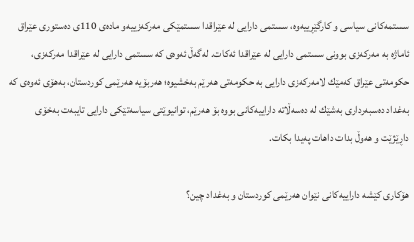سستمه‌كانی سیاسی و كارگێڕییه‌وه‌، سستمی دارایی له‌ عێراقدا سستمێكی مه‌ركه‌زییه‌و ماده‌ی 110ی ده‌ستوری عێراق ئاماژه‌ به‌ مه‌ركه‌زی بوونی سستمی دارایی له‌ عێراقدا ئه‌كات. له‌گه‌ڵ ئه‌وه‌ی كه‌ سستمی دارایی له‌ عێراقدا مه‌ركه‌زی، حكومه‌تی عێراق كه‌مێك لامه‌ركه‌زی دارایی به‌ حكومه‌تی هه‌رێم به‌خشیوه‌؛ هه‌ربۆیه‌ هه‌رێمی كوردستان، به‌هۆی ئه‌وه‌ی كه‌ به‌غداد ده‌سبه‌رداری به‌شێك له‌ ده‌سه‌ڵاته‌ داراییه‌كانی بووه‌ بۆ هه‌رێم، توانیوێتی سیاسه‌تێكی دارایی تایبه‌ت به‌خۆی داڕێژێت و هه‌وڵ بدات داهات په‌یدا بكات.

هۆكاری كێشه‌ داراییه‌كانی نێوان هه‌رێمی كوردستان و به‌غداد چین؟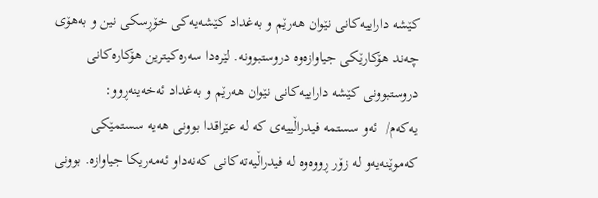كێشه‌ داراییه‌كانی نێوان هه‌رێم و به‌غداد كێشه‌یه‌كی خۆڕسكی نین و به‌هۆی چه‌ند هۆكارێكی جیاوازه‌وه‌ دروستبوونه‌. لێره‌دا سه‌ره‌كیترین هۆكاره‌كانی دروستبوونی كێشه‌ داراییه‌كانی نێوان هه‌رێم و به‌غداد ئه‌خه‌ینه‌ڕوو:
یه‌كه‌م/  ئه‌و سستمه‌ فیدراڵییه‌ی كه‌ له‌ عێراقدا بوونی هه‌یه‌ سستمێكی كه‌موێنه‌یه‌و له‌ زۆر ڕووه‌وه‌ له‌ فیدراڵیه‌ته‌كانی كه‌نه‌داو ئه‌مه‌ریكا جیاوازه‌. بوونی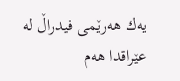یه‌ك هه‌رێمی فیدراڵ له‌ عێراقدا هه‌م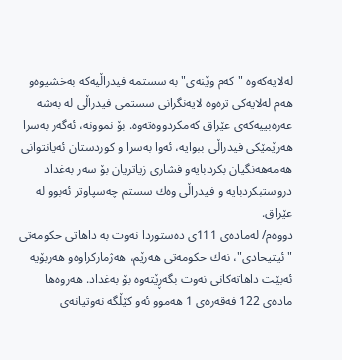له‌لایه‌كه‌وه‌ "كه‌م وێنه‌ی" به‌ سستمه‌ فیدراڵیه‌كه‌ به‌خشیوه‌و هه‌م له‌لایه‌كی تره‌وه‌ لایه‌نگرانی سستمی فیدراڵی له‌ به‌شه‌ عه‌ره‌بییه‌كه‌ی عێراق كه‌مكردووه‌ته‌وه‌. بۆ نموونه‌، ئه‌گه‌ر به‌سرا هه‌رێمێكی فیدراڵی ببوایه‌، ئه‌وا به‌سرا و كوردستان ئه‌یانتوانی هه‌مه‌هه‌نگیان بكردبایه‌و فشاری زیاتریان بۆ سه‌ر به‌غداد دروستبكردبایه‌ و فیدراڵی وه‌ك سستم چه‌سپاوتر ئه‌بوو له‌ عێراق.
دووه‌م/ له‌ماده‌ی 111ی ده‌ستوردا نه‌وت به‌ داهاتی حكومه‌تی "ئیتیحادی"، نه‌ك حكومه‌تی هه‌رێم، هه‌ژماركراوه‌و هه‌ربۆیه‌ ئه‌بێت داهاته‌كانی نه‌وت بگه‌ڕێته‌وه‌ بۆ به‌غداد. هه‌روه‌ها ماده‌ی 122 فه‌قه‌ره‌ی 1 هه‌موو ئه‌و كێڵگه‌ نه‌وتیانه‌ی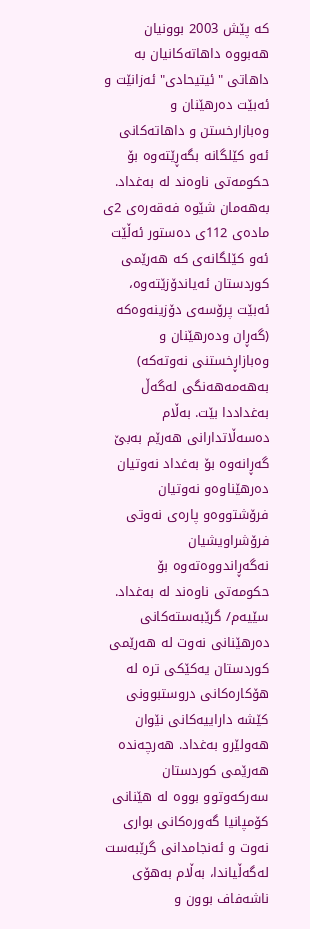كه‌ پێش 2003 بوونیان هه‌بووه‌ داهاته‌كانیان به‌ داهاتی "ئیتیحادی" ئه‌زانێت و ئه‌بێت ده‌رهێنان و وه‌بازارخستن و داهاته‌كانی ئه‌و كێلگانه‌ بگه‌ڕێته‌وه‌ بۆ حكومه‌تی ناوه‌ند له‌ به‌غداد. به‌هه‌مان شێوه‌ فه‌قه‌ره‌ی 2ی  ماده‌ی 112ی ده‌ستور ئه‌ڵێت ئه‌و كێلگانه‌ی كه‌ هه‌رێمی كوردستان ئه‌یاندۆزێته‌وه‌، ئه‌بێت پرۆسه‌ی دۆزینه‌وه‌كه‌ (گه‌ڕان وده‌رهێنان و وه‌بازاڕخستنی نه‌وته‌كه‌) به‌هه‌مه‌هه‌نگی له‌گه‌ڵ به‌غداددا بێت. به‌ڵام ده‌سه‌ڵاتدارانی هه‌رێم به‌بێ گه‌ڕانه‌وه‌ بۆ به‌غداد نه‌وتیان ده‌رهێناوه‌و نه‌وتیان فرۆشتووه‌و پاره‌ی نه‌وتی فرۆشراویشیان نه‌گه‌ڕاندووه‌ته‌وه‌ بۆ حكومه‌تی ناوه‌ند له‌ به‌غداد.
سێیه‌م/ گرێبه‌سته‌كانی ده‌رهێنانی نه‌وت له‌ هه‌رێمی كوردستان یه‌كێكی تره‌ له‌ هۆكاره‌كانی دروستبوونی كێشه‌ داراییه‌كانی نێوان هه‌ولێرو به‌غداد. هه‌رچه‌نده‌ هه‌رێمی كوردستان سه‌ركه‌وتوو بووه‌ له‌ هێنانی كۆمپانیا گه‌وره‌كانی بواری نه‌وت و ئه‌نجامدانی گرێبه‌ست له‌گه‌ڵیاندا، به‌ڵام به‌هۆی ناشه‌فاف بوون و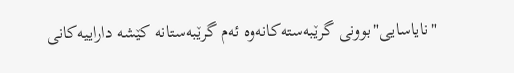"نایاسایی"بوونی گرێبه‌سته‌كانه‌وه‌ ئه‌م گرێبه‌ستانه‌ كێشه‌ داراییه‌كانی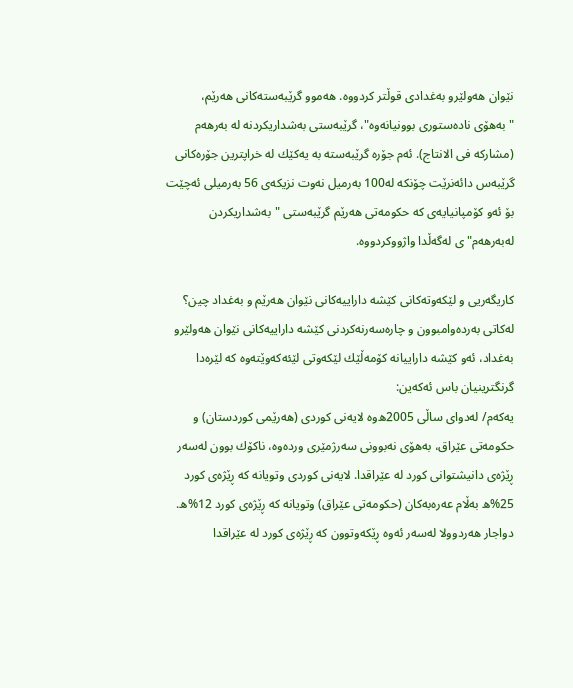نێوان هه‌ولێرو به‌غدادی قوڵتر كردووه‌. هه‌موو گرێبه‌سته‌كانی هه‌رێم، "به‌هۆی ناده‌ستوری بوونیانه‌وه‌"، گرێبه‌ستی به‌شداریكردنه‌ له‌ به‌رهه‌م (مشاركه‌ فی الانتاج). ئه‌م جۆره‌ گرێبه‌سته‌ به‌ یه‌كێك له‌ خراپترین جۆره‌كانی گرێبه‌س دائه‌نرێت چۆنكه‌ له‌100 به‌رمیل نه‌وت نزیكه‌ی 56 به‌رمیلی ئه‌چێت بۆ ئه‌و كۆمپانیایه‌ی كه‌ حكومه‌تی هه‌رێم گرێبه‌ستی "به‌شداریكردن له‌به‌رهه‌م"ی له‌گه‌ڵدا واژووكردووه‌.

كاریگه‌ریی و لێكه‌وته‌كانی كێشه‌ داراییه‌كانی نێوان هه‌رێم و به‌غداد چین؟
له‌كاتی به‌رده‌وامبوون و چاره‌سه‌رنه‌كردنی كێشه‌ داراییه‌كانی نێوان هه‌ولێرو به‌غداد، ئه‌و كێشه‌ داراییانه‌ كۆمه‌ڵێك لێكه‌وتی لێئه‌كه‌وێته‌وه‌ كه‌ لێره‌دا گرنگترینیان باس ئه‌كه‌ین:
یه‌كه‌م/ له‌دوای ساڵی 2005ه‌وه‌ لایه‌نی كوردی (هه‌رێمی كوردستان) و حكومه‌تی عێراق، به‌هۆی نه‌بوونی سه‌رژمێری ورده‌وه‌، ناكۆك بوون له‌سه‌ر ڕێژه‌ی دانیشتوانی كورد له‌ عێراقدا. لایه‌نی كوردی وتویانه‌ كه‌ ڕێژه‌ی كورد 25%ه‌ به‌ڵام عه‌ره‌به‌كان (حكومه‌تی عێراق) وتویانه‌ كه‌ ڕێژه‌ی كورد 12%ه‌. دواجار هه‌ردوولا له‌سه‌ر ئه‌وه‌ ڕێكه‌وتوون كه‌ ڕێژه‌ی كورد له‌ عێراقدا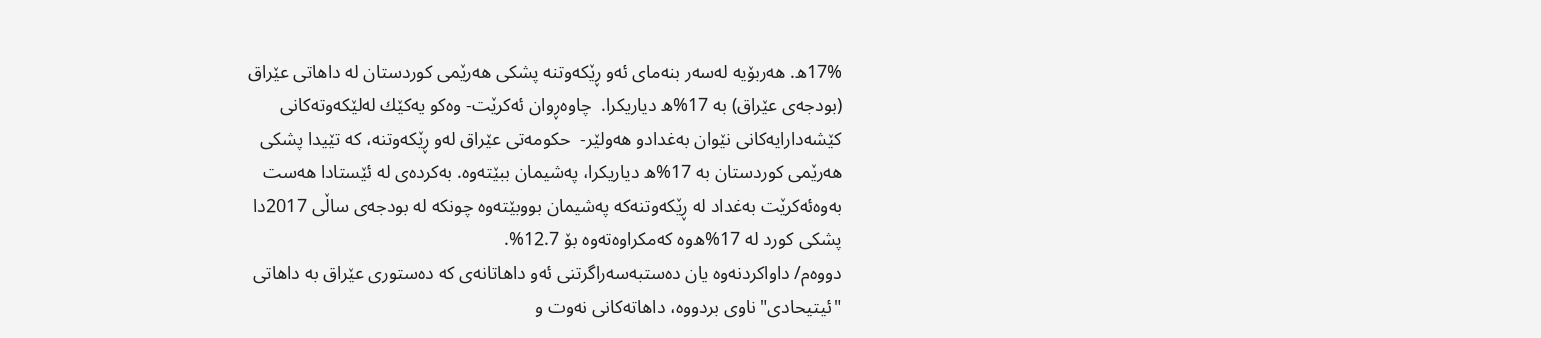17%ه‌. هه‌ربۆیه‌ له‌سه‌ر بنه‌مای ئه‌و ڕێكه‌وتنه‌ پشكی هه‌رێمی كوردستان له‌ داهاتی عێراق (بودجه‌ی عێراق) به‌ 17%ه‌ دیاریكرا.  چاوه‌ڕوان ئه‌كرێت- وه‌كو یه‌كێك له‌لێكه‌وته‌كانی كێشه‌دارایه‌كانی نێوان به‌غدادو هه‌ولێر-  حكومه‌تی عێراق له‌و ڕێكه‌وتنه‌، كه‌ تێیدا پشكی هه‌رێمی كوردستان به‌ 17%ه‌ دیاریكرا، په‌شیمان ببێته‌وه‌. به‌كرده‌ی له‌ ئێستادا هه‌ست به‌وه‌ئه‌كرێت به‌غداد له‌ ڕێكه‌وتنه‌كه‌ په‌شیمان بووبێته‌وه‌ چونكه‌ له‌ بودجه‌ی ساڵی 2017دا پشكی كورد له‌ 17%ه‌وه‌ كه‌مكراوه‌ته‌وه‌ بۆ 12.7%.
دووه‌م/ داواكردنه‌وه‌ یان ده‌ستبه‌سه‌راگرتنی ئه‌و داهاتانه‌ی كه‌ ده‌ستوری عێراق به‌ داهاتی "ئیتیحادی" ناوی بردووه‌، داهاته‌كانی نه‌وت و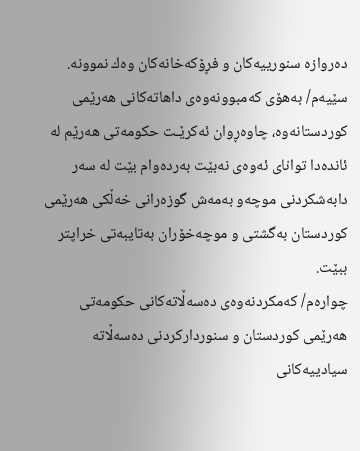ده‌روازه‌ سنورییه‌كان و فڕۆكه‌خانه‌كان وه‌ك نموونه‌.
سێیه‌م/ به‌هۆی كه‌مبوونه‌وه‌ی داهاته‌كانی هه‌رێمی كوردستانه‌وه‌، چاوه‌ڕوان ئه‌كرێـت حكومه‌تی هه‌رێم له‌ ئانده‌دا توانای ئه‌وه‌ی نه‌بێت به‌رده‌وام بێت له‌ سه‌ر دابه‌شكردنی موچه‌و به‌مه‌ش گوزه‌رانی خه‌ڵكی هه‌رێمی كوردستان به‌گشتی و موچه‌خۆران به‌تایبه‌تی خراپتر ببێت.
چواره‌م/ كه‌مكردنه‌وه‌ی ده‌سه‌ڵاته‌كانی حكومه‌تی هه‌رێمی كوردستان و سنورداركردنی ده‌سه‌ڵاته‌ سیادییه‌كانی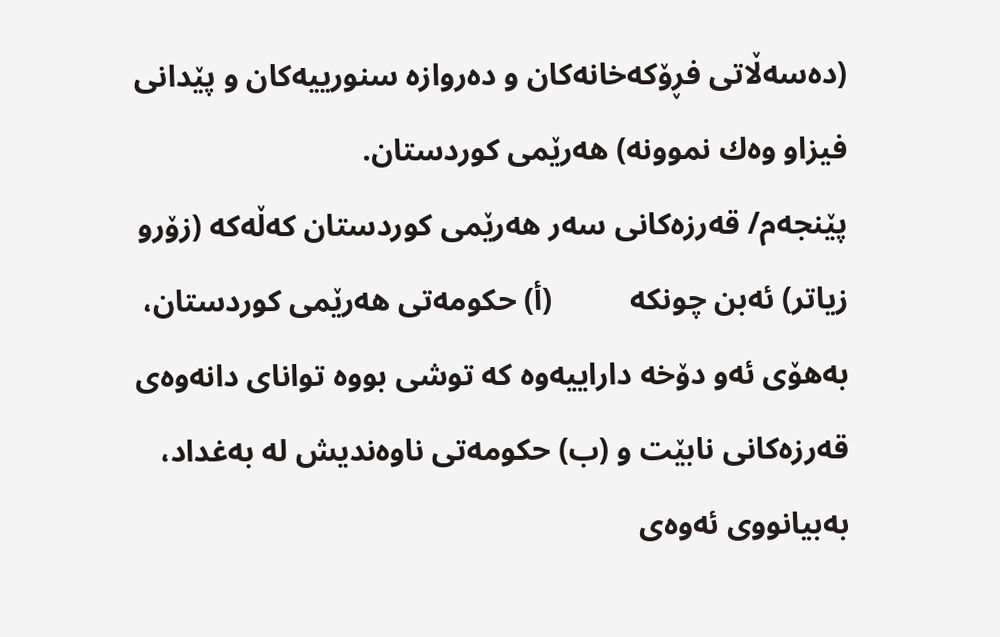(ده‌سه‌ڵاتی فڕۆكه‌خانه‌كان و ده‌روازه‌ سنورییه‌كان و پێدانی فیزاو وه‌ك نموونه‌) هه‌رێمی كوردستان.
پێنجه‌م/ قه‌رزه‌كانی سه‌ر هه‌رێمی كوردستان كه‌ڵه‌كه‌ (زۆرو زیاتر) ئه‌بن چونكه‌          (أ) حكومه‌تی هه‌رێمی كوردستان، به‌هۆی ئه‌و دۆخه‌ داراییه‌وه‌ كه‌ توشی بووه‌ توانای دانه‌وه‌ی قه‌رزه‌كانی نابێت و (ب) حكومه‌تی ناوه‌ندیش له‌ به‌غداد، به‌بیانووی ئه‌وه‌ی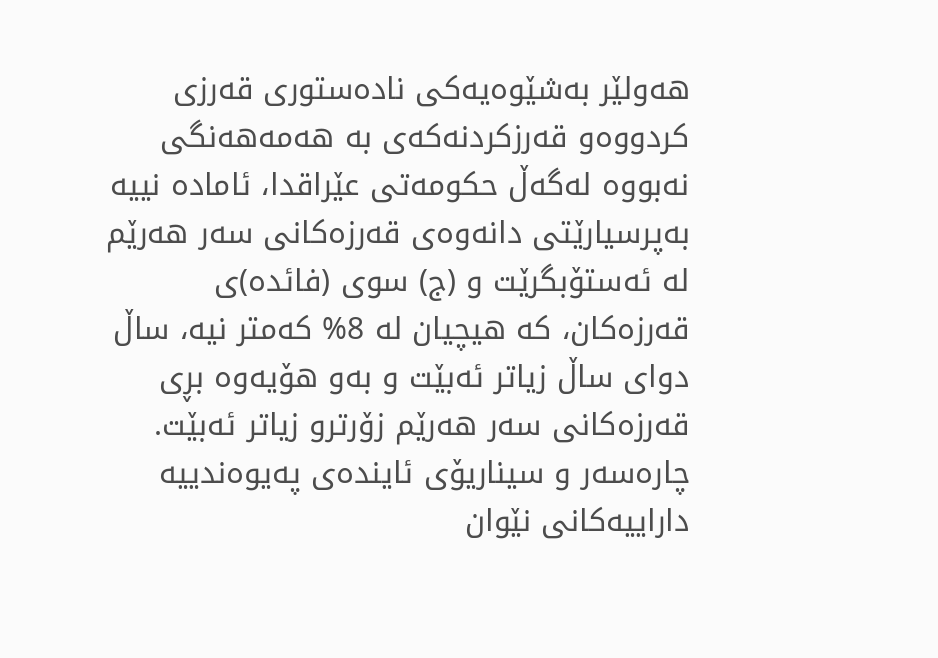هه‌ولێر به‌شێوه‌یه‌كی ناده‌ستوری قه‌رزی كردووه‌و قه‌رزكردنه‌كه‌ی به‌ هه‌مه‌هه‌نگی نه‌بووه‌ له‌گه‌ڵ حكومه‌تی عێراقدا، ئاماده‌ نییه‌ به‌پرسیارێتی دانه‌وه‌ی قه‌رزه‌كانی سه‌ر هه‌رێم له‌ ئه‌ستۆبگرێت و (ج) سوی (فائده‌)ی قه‌رزه‌كان، كه‌ هیچیان له‌ 8% كه‌متر نیه‌، ساڵ دوای ساڵ زیاتر ئه‌بێت و به‌و هۆیه‌وه‌ بڕی قه‌رزه‌كانی سه‌ر هه‌رێم زۆرترو زیاتر ئه‌بێت.
چاره‌سه‌ر و سیناریۆی ئاینده‌ی په‌یوه‌ندییه‌ داراییه‌كانی نێوان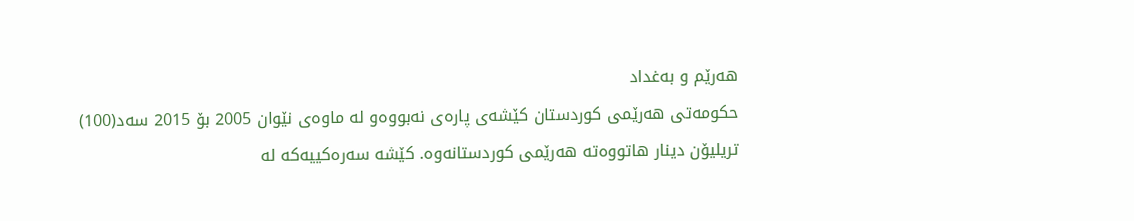هه‌رێم و به‌غداد
حكومه‌تی هه‌رێمی كوردستان كێشه‌ی پاره‌ی نه‌بووه‌و له‌ ماوه‌ی نێوان 2005 بۆ 2015 سه‌د(100) تریلیۆن دینار هاتووه‌ته‌ هه‌رێمی كوردستانه‌وه‌. كێشه‌ سه‌ره‌كییه‌كه‌ له‌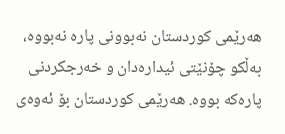هه‌رێمی كوردستان نه‌بوونی پاره‌ نه‌بووه‌، به‌ڵكو چۆنێتی ئیداره‌دان و خه‌رجكردنی پاره‌كه‌ بووه‌. هه‌رێمی كوردستان بۆ ئه‌وه‌ی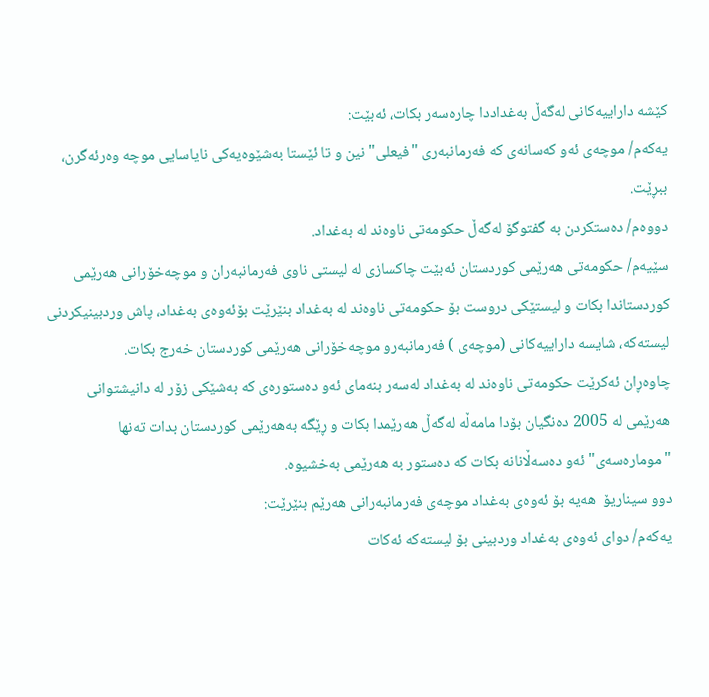كێشه‌ داراییه‌كانی له‌گه‌ڵ به‌غداددا چاره‌سه‌ر بكات، ئه‌بێت:
یه‌كه‌م/ موچه‌ی ئه‌و كه‌سانه‌ی كه‌ فه‌رمانبه‌ری "فیعلی" نین و تا ئێستا به‌شێوه‌یه‌كی نایاسایی موچه‌ وه‌رئه‌گرن، ببڕێت.
دووه‌م/ ده‌ستكردن به‌ گفتوگۆ له‌گه‌ڵ حكومه‌تی ناوه‌ند له‌ به‌غداد.
سێیه‌م/ حكومه‌تی هه‌رێمی كوردستان ئه‌بێت چاكسازی له‌ لیستی ناوی فه‌رمانبه‌ران و موچه‌خۆرانی هه‌رێمی كوردستاندا بكات و لیستێكی دروست بۆ حكومه‌تی ناوه‌ند له‌ به‌غداد بنێرێت بۆئه‌وه‌ی به‌غداد، پاش وردبینیكردنی لیسته‌كه‌، شایسه‌ داراییه‌كانی (موچه‌ی ) فه‌رمانبه‌رو موچه‌خۆرانی هه‌رێمی كوردستان خه‌رج بكات.
چاوه‌ڕان ئه‌كرێت حكومه‌تی ناوه‌ند له‌ به‌غداد له‌سه‌ر بنه‌مای ئه‌و ده‌ستوره‌ی كه‌ به‌شێكی زۆر له‌ دانیشتوانی هه‌رێمی له‌ 2005 ده‌نگیان بۆدا مامه‌ڵه‌ له‌گه‌ڵ هه‌رێمدا بكات و ڕێگه‌ به‌هه‌رێمی كوردستان بدات ته‌نها "موماره‌سه‌ی" ئه‌و ده‌سه‌ڵانانه‌ بكات كه‌ ده‌ستور به‌ هه‌رێمی به‌خشیوه‌.
دوو سیناریۆ  هه‌یه‌ بۆ ئه‌وه‌ی به‌غداد موچه‌ی فه‌رمانبه‌رانی هه‌رێم بنێرێت:
یه‌كه‌م/ دوای ئه‌وه‌ی به‌غداد وردبینی بۆ لیسته‌كه‌ ئه‌كات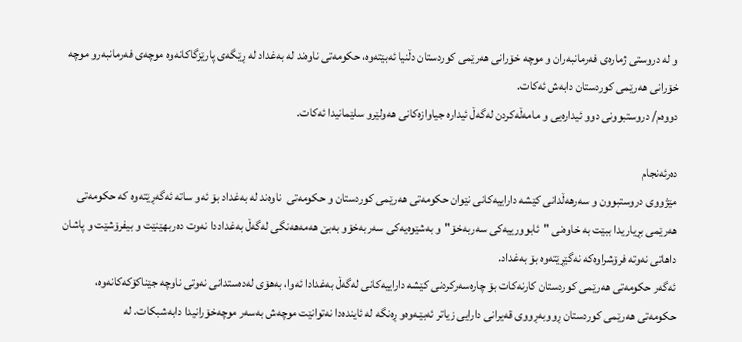و له‌ دروستی ژماره‌ی فه‌رمانبه‌ران و موچه‌ خۆرانی هه‌رێمی كوردستان دڵنیا ئه‌بێته‌وه‌، حكومه‌تی ناوه‌ند له‌ به‌غداد له‌ ڕێگه‌ی پارێزگاكانه‌وه‌ موچه‌ی فه‌رمانبه‌رو موچه‌ خۆرانی هه‌رێمی كوردستان دابه‌ش ئه‌كات.
دووه‌م/ دروستبوونی دوو ئیداره‌یی و مامه‌ڵه‌كردن له‌گه‌ڵ ئیداره‌ جیاوازه‌كانی هه‌ولێرو سلێمانیدا ئه‌كات.

ده‌رئه‌نجام
مێژووی دروستبوون و سه‌رهه‌ڵدانی كێشه‌ داراییه‌كانی نێوان حكومه‌تی هه‌رێمی كوردستان و حكومه‌تی  ناوه‌ند له‌ به‌غداد بۆ ئه‌و ساته‌ ئه‌گه‌ڕێته‌وه‌ كه‌ حكومه‌تی هه‌رێمی بڕیاریدا ببێت به‌ خاوه‌نی "ئابوورییه‌كی سه‌ربه‌خۆ"و به‌شێوه‌یه‌كی سه‌ربه‌خۆو به‌بێ هه‌مه‌هه‌نگی له‌گه‌ڵ به‌غداددا نه‌وت ده‌ربهێنێت و بیفرۆشێت و پاشان داهاتی نه‌وته‌ فرۆشراوه‌كه‌ نه‌گێڕێته‌وه‌ بۆ به‌غداد.
ئه‌گه‌ر حكومه‌تی هه‌رێمی كوردستان كارنه‌كات بۆ چاره‌سه‌ركردنی كێشه‌ داراییه‌كانی له‌گه‌ڵ به‌غدادا ئه‌وا، به‌هۆی له‌ده‌ستدانی نه‌وتی ناوچه‌ جێناكۆكه‌كانه‌وه‌، حكومه‌تی هه‌رێمی كوردستان ڕووبه‌ڕووی قه‌یرانی دارایی زیاتر ئه‌بێـه‌وه‌و ڕه‌نگه‌ له‌ ئاینده‌دا نه‌توانێت موچه‌ش به‌سه‌ر موچه‌خۆرانیدا دابه‌شبكات. له‌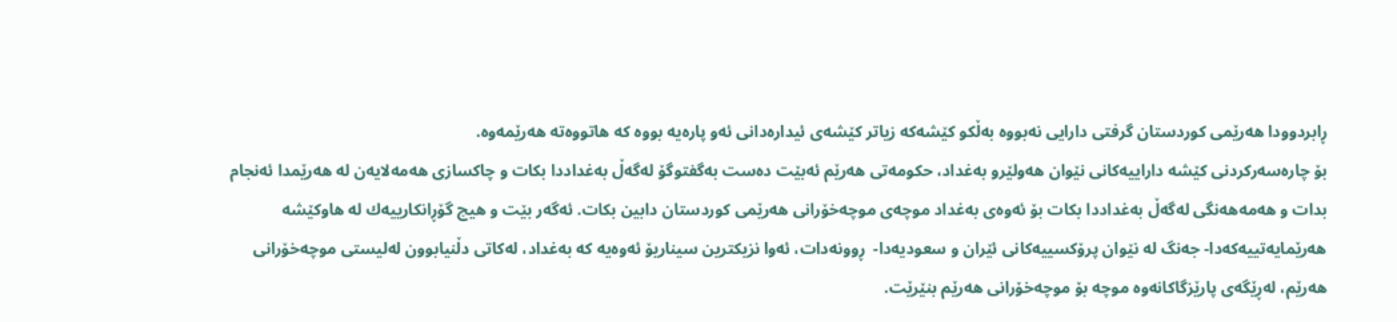ڕابردوودا هه‌رێمی كوردستان گرفتی دارایی نه‌بووه‌ به‌ڵكو كێشه‌كه‌ زیاتر كێشه‌ی ئیداره‌دانی ئه‌و پاره‌یه‌ بووه‌ كه‌ هاتووه‌ته‌ هه‌رێمه‌وه‌.
بۆ چاره‌سه‌ركردنی كێشه‌ داراییه‌كانی نێوان هه‌ولێرو به‌غداد، حكومه‌تی هه‌رێم ئه‌بێت ده‌ست به‌گفتوگۆ له‌گه‌ڵ به‌غداددا بكات و چاكسازی هه‌مه‌لایه‌ن له‌ هه‌رێمدا ئه‌نجام بدات و هه‌مه‌هه‌نگی له‌گه‌ڵ به‌غداددا بكات بۆ ئه‌وه‌ی به‌غداد موچه‌ی موچه‌خۆرانی هه‌رێمی كوردستان دابین بكات. ئه‌گه‌ر بێت و هیچ گۆڕانكارییه‌ك له‌ هاوكێشه‌ هه‌رێمایه‌تییه‌كه‌دا- جه‌نگ له‌ نێوان پرۆكسییه‌كانی ئێران و سعودیه‌دا-  ڕوونه‌دات، ئه‌وا نزیكترین سیناریۆ ئه‌وه‌یه‌ كه‌ به‌غداد، له‌كاتی دڵنیابوون له‌لیستی موچه‌خۆرانی هه‌رێم، له‌ڕێگه‌ی پارێزگاكانه‌وه‌ موچه‌ بۆ موچه‌خۆرانی هه‌رێم بنێرێت.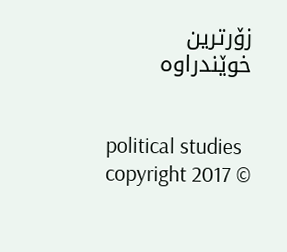زۆرترین خوێندراوە


political studies copyright 2017 ©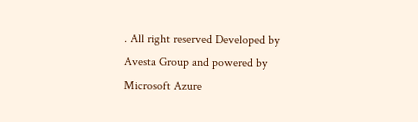. All right reserved Developed by Avesta Group and powered by Microsoft Azure